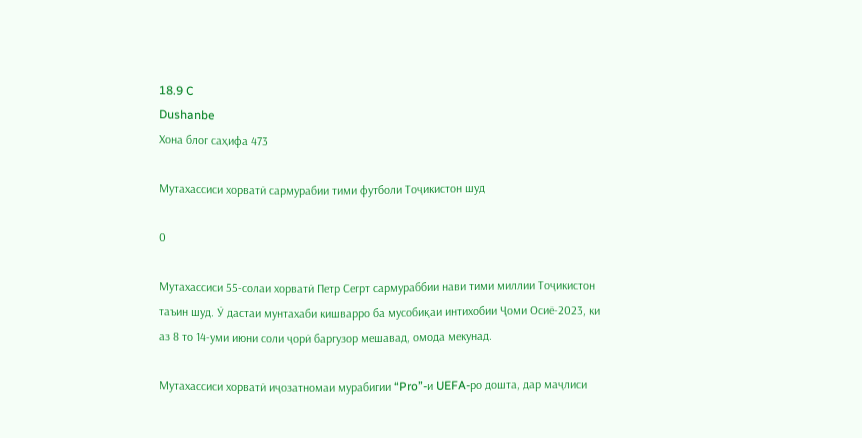18.9 C
Dushanbe
Хона блог саҳифа 473

Мутахассиси хорватӣ сармурабии тими футболи Тоҷикистон шуд

0

Мутахассиси 55-солаи хорватӣ Петр Сегрт сармураббии нави тими миллии Тоҷикистон таъин шуд. Ӯ дастаи мунтахаби кишварро ба мусобиқаи интихобии Ҷоми Осиё-2023, ки аз 8 то 14-уми июни соли ҷорӣ баргузор мешавад, омода мекунад.

Мутахассиси хорватӣ иҷозатномаи мурабигии “Pro”-и UEFA-ро дошта, дар маҷлиси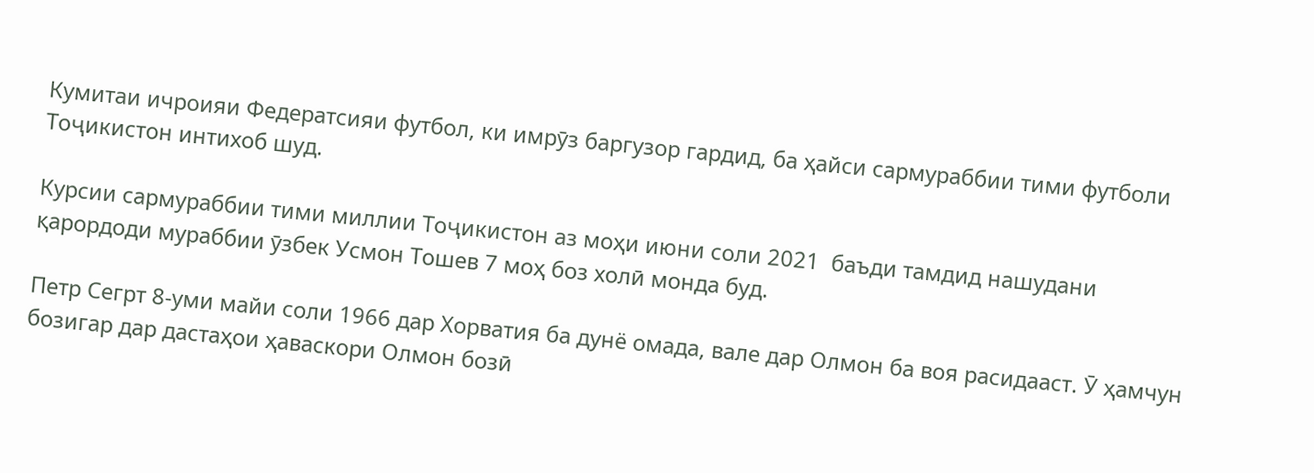Кумитаи ичроияи Федератсияи футбол, ки имрӯз баргузор гардид, ба ҳайси сармураббии тими футболи Тоҷикистон интихоб шуд.

Курсии сармураббии тими миллии Тоҷикистон аз моҳи июни соли 2021  баъди тамдид нашудани қарордоди мураббии ӯзбек Усмон Тошев 7 моҳ боз холӣ монда буд.

Петр Сегрт 8-уми майи соли 1966 дар Хорватия ба дунё омада, вале дар Олмон ба воя расидааст. Ӯ ҳамчун бозигар дар дастаҳои ҳаваскори Олмон бозӣ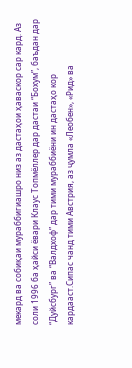мекард ва собиқаи мураббигиашро низ аз дастаҳои ҳаваскор сар кард. Аз соли 1996 ба ҳайси ёвари Клаус Топмёллер дар дастаи “Бохум”, баъдан дар “Дуйсбург” ва “Валдхоф” дар тими мураббиёни ин дастаҳо кор кардааст.Сипас чанд тими Австрия, аз ҷумла «Леобен», «Рид» ва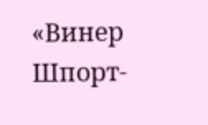«Винер Шпорт-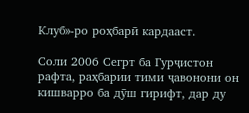Клуб»-ро роҳбарӣ кардааст.

Соли 2006 Сегрт ба Гурҷистон рафта, раҳбарии тими ҷавонони он кишварро ба дӯш гирифт, дар ду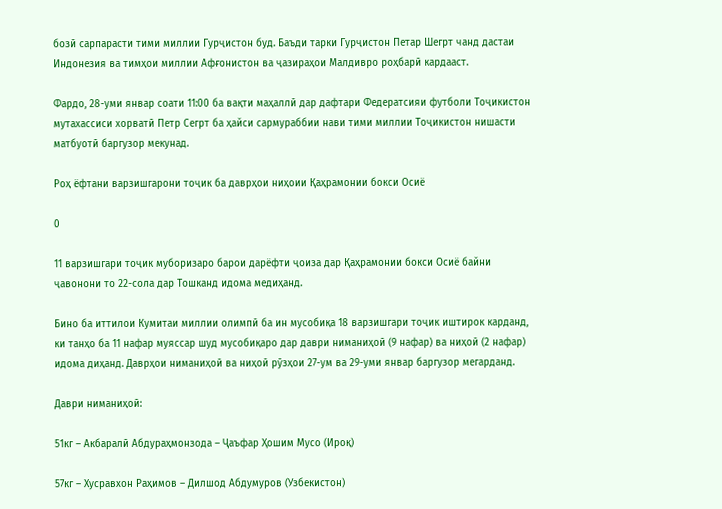бозӣ сарпарасти тими миллии Гурҷистон буд. Баъди тарки Гурҷистон Петар Шегрт чанд дастаи Индонезия ва тимҳои миллии Афғонистон ва ҷазираҳои Малдивро роҳбарӣ кардааст.

Фардо, 28-уми январ соати 11:00 ба вақти маҳаллӣ дар дафтари Федератсияи футболи Тоҷикистон мутахассиси хорватӣ Петр Сегрт ба ҳайси сармураббии нави тими миллии Тоҷикистон нишасти матбуотӣ баргузор мекунад.

Роҳ ёфтани варзишгарони тоҷик ба даврҳои ниҳоии Қаҳрамонии бокси Осиё

0

11 варзишгари тоҷик муборизаро барои дарёфти ҷоиза дар Қаҳрамонии бокси Осиё байни ҷавонони то 22-сола дар Тошканд идома медиҳанд.

Бино ба иттилои Кумитаи миллии олимпӣ ба ин мусобиқа 18 варзишгари тоҷик иштирок карданд, ки танҳо ба 11 нафар муяссар шуд мусобиқаро дар даври ниманиҳоӣ (9 нафар) ва ниҳоӣ (2 нафар) идома диҳанд. Даврҳои ниманиҳоӣ ва ниҳоӣ рӯзҳои 27-ум ва 29-уми январ баргузор мегарданд.

Даври ниманиҳоӣ:

51кг – Акбаралӣ Абдураҳмонзода – Ҷаъфар Ҳошим Мусо (Ироқ)

57кг – Хусравхон Раҳимов – Дилшод Абдумуров (Узбекистон)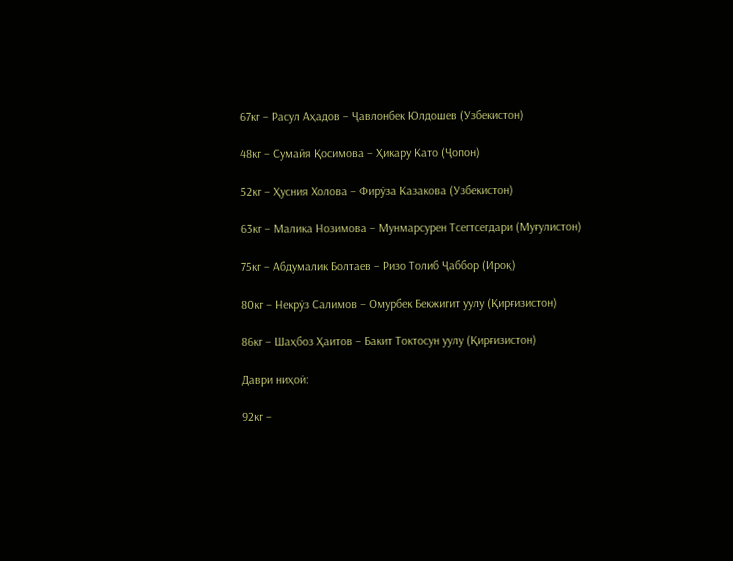67кг – Расул Аҳадов – Ҷавлонбек Юлдошев (Узбекистон)

48кг – Сумайя Қосимова – Ҳикару Като (Ҷопон)

52кг – Ҳусния Холова – Фирӯза Казакова (Узбекистон)

63кг – Малика Нозимова – Мунмарсурен Тсегтсегдари (Муғулистон)

75кг – Абдумалик Болтаев – Ризо Толиб Ҷаббор (Ироқ)

80кг – Некрӯз Салимов – Омурбек Бекжигит уулу (Қирғизистон)

86кг – Шаҳбоз Ҳаитов – Бакит Токтосун уулу (Қирғизистон)

Даври ниҳоӣ:

92кг –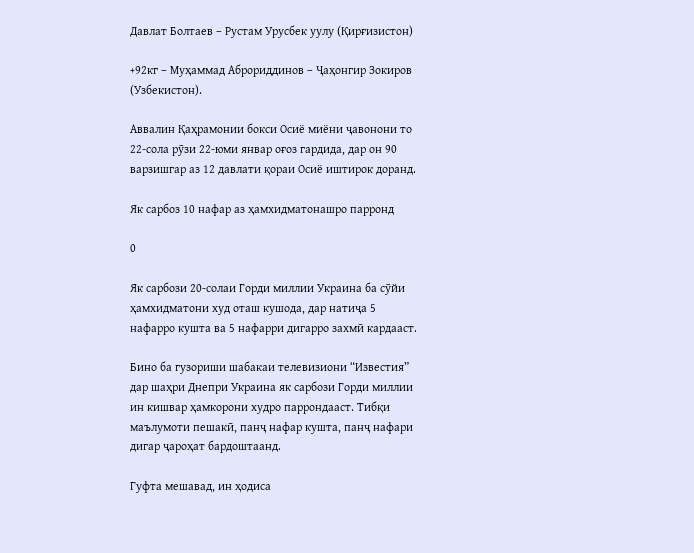Давлат Болтаев – Рустам Урусбек уулу (Қирғизистон)

+92кг – Муҳаммад Аброриддинов – Ҷаҳонгир Зокиров (Узбекистон).

Аввалин Қаҳрамонии бокси Осиё миёни ҷавонони то 22-сола рӯзи 22-юми январ оғоз гардида, дар он 90 варзишгар аз 12 давлати қораи Осиё иштирок доранд.

Як сарбоз 10 нафар аз ҳамхидматонашро парронд

0

Як сарбози 20-солаи Горди миллии Украина ба сӯйи ҳамхидматони худ оташ кушода, дар натиҷа 5 нафарро кушта ва 5 нафарри дигарро захмӣ кардааст.

Бино ба гузориши шабакаи телевизиони “Известия” дар шаҳри Днепри Украина як сарбози Горди миллии ин кишвар ҳамкорони худро паррондааст. Тибқи маълумоти пешакӣ, панҷ нафар кушта, панҷ нафари дигар ҷароҳат бардоштаанд.

Гуфта мешавад, ин ҳодиса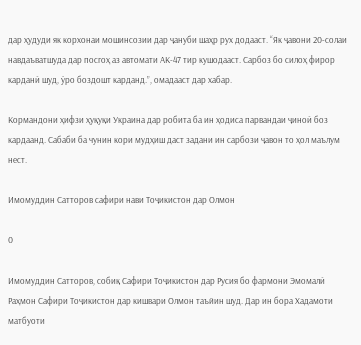дар ҳудуди як корхонаи мошинсозии дар ҷануби шаҳр рух додааст. “Як ҷавони 20-солаи навдаъватшуда дар посгоҳ аз автомати АК-47 тир кушодааст. Сарбоз бо силоҳ фирор карданӣ шуд, ӯро боздошт карданд.”, омадааст дар хабар.

Кормандони ҳифзи ҳуқуқи Украина дар робита ба ин ҳодиса парвандаи ҷиноӣ боз кардаанд. Сабаби ба чунин кори мудҳиш даст задани ин сарбози ҷавон то ҳол маълум нест.

Имомуддин Сатторов сафири нави Тоҷикистон дар Олмон

0

Имомуддин Сатторов, собиқ Сафири Тоҷикистон дар Русия бо фармони Эмомалӣ Раҳмон Сафири Тоҷикистон дар кишвари Олмон таъйин шуд. Дар ин бора Хадамоти матбуоти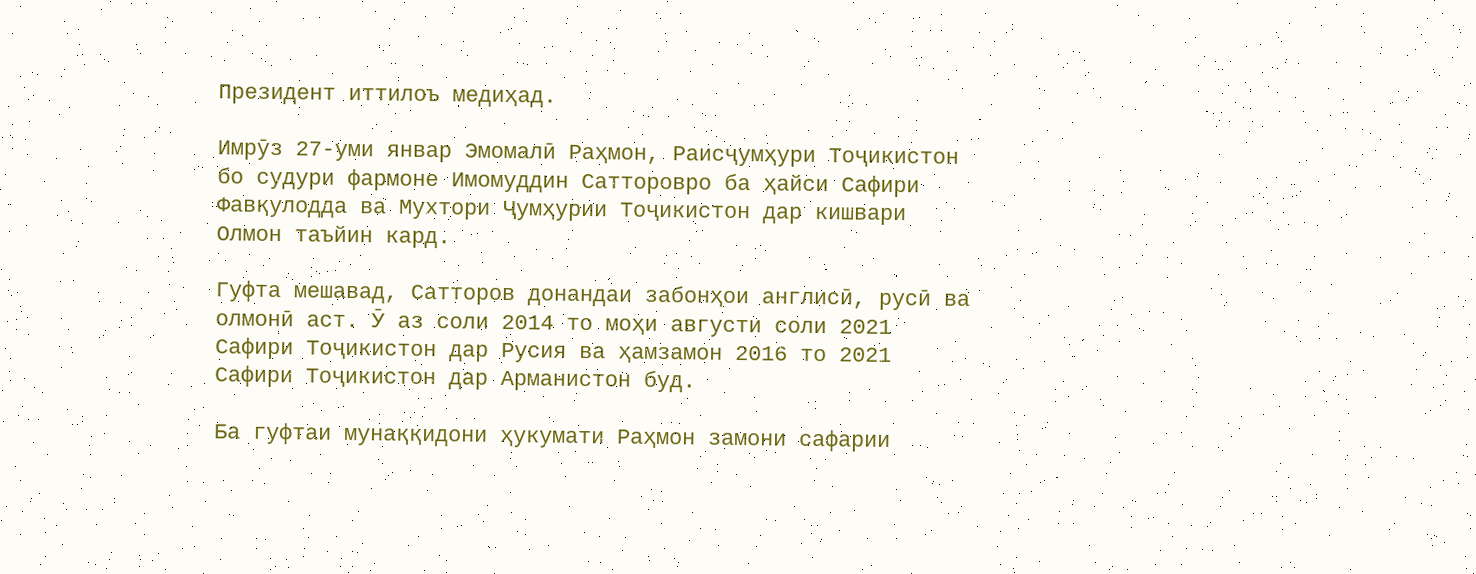Президент иттилоъ медиҳад.

Имрӯз 27-уми январ Эмомалӣ Раҳмон, Раисҷумҳури Тоҷикистон бо судури фармоне Имомуддин Сатторовро ба ҳайси Сафири Фавқулодда ва Мухтори Ҷумҳурии Тоҷикистон дар кишвари Олмон таъйин кард.

Гуфта мешавад, Сатторов донандаи забонҳои англисӣ, русӣ ва олмонӣ аст. Ӯ аз соли 2014 то моҳи августи соли 2021 Сафири Тоҷикистон дар Русия ва ҳамзамон 2016 то 2021 Сафири Тоҷикистон дар Арманистон буд.

Ба гуфтаи мунаққидони ҳукумати Раҳмон замони сафарии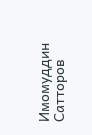Имомуддин Сатторов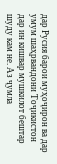дар Русия барои муҳоҷирон ва дар умум шаҳрвандони Тоҷикистон дар ин кишвар мушкилот бештар шуду кам не. Аз ҷумла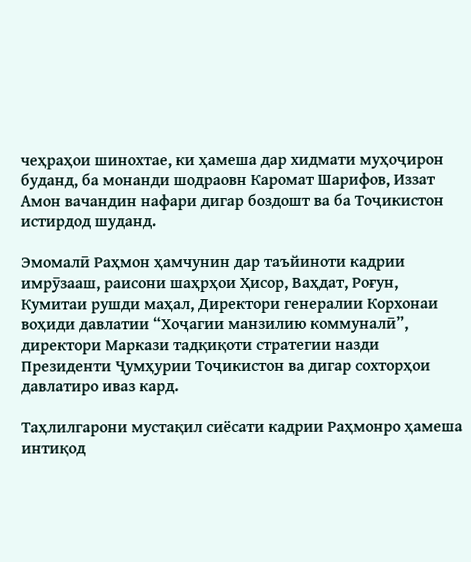чеҳраҳои шинохтае, ки ҳамеша дар хидмати муҳоҷирон буданд, ба монанди шодраовн Каромат Шарифов, Иззат Амон вачандин нафари дигар боздошт ва ба Тоҷикистон истирдод шуданд.

Эмомалӣ Раҳмон ҳамчунин дар таъйиноти кадрии имрӯзааш, раисони шаҳрҳои Ҳисор, Ваҳдат, Роғун, Кумитаи рушди маҳал, Директори генералии Корхонаи воҳиди давлатии “Хоҷагии манзилию коммуналӣ”, директори Маркази тадқиқоти стратегии назди Президенти Ҷумҳурии Тоҷикистон ва дигар сохторҳои давлатиро иваз кард.

Таҳлилгарони мустақил сиёсати кадрии Раҳмонро ҳамеша интиқод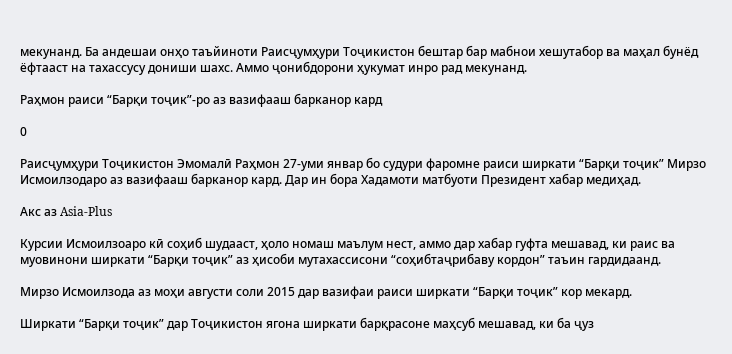мекунанд. Ба андешаи онҳо таъйиноти Раисҷумҳури Тоҷикистон бештар бар мабнои хешутабор ва маҳал бунёд ёфтааст на тахассусу дониши шахс. Аммо ҷонибдорони ҳукумат инро рад мекунанд.

Раҳмон раиси “Барқи тоҷик”-ро аз вазифааш барканор кард

0

Раисҷумҳури Тоҷикистон Эмомалӣ Раҳмон 27-уми январ бо судури фаромне раиси ширкати “Барқи тоҷик” Мирзо Исмоилзодаро аз вазифааш барканор кард. Дар ин бора Хадамоти матбуоти Президент хабар медиҳад.

Акс аз Asia-Plus

Курсии Исмоилзоаро кӣ соҳиб шудааст, ҳоло номаш маълум нест, аммо дар хабар гуфта мешавад, ки раис ва муовинони ширкати “Барқи тоҷик” аз ҳисоби мутахассисони “соҳибтаҷрибаву кордон” таъин гардидаанд.

Мирзо Исмоилзода аз моҳи августи соли 2015 дар вазифаи раиси ширкати “Барқи тоҷик” кор мекард.

Ширкати “Барқи тоҷик” дар Тоҷикистон ягона ширкати барқрасоне маҳсуб мешавад, ки ба ҷуз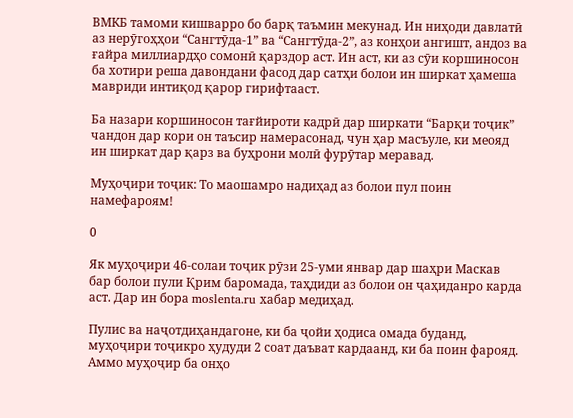ВМКБ тамоми кишварро бо барқ таъмин мекунад. Ин ниҳоди давлатӣ аз нерӯгоҳҳои “Сангтӯда-1” ва “Сангтӯда-2”, аз конҳои ангишт, андоз ва ғайра миллиардҳо сомонӣ қарздор аст. Ин аст, ки аз сӯи коршиносон ба хотири реша давондани фасод дар сатҳи болои ин ширкат ҳамеша мавриди интиқод қарор гирифтааст.

Ба назари коршиносон тағйироти кадрӣ дар ширкати “Барқи тоҷик” чандон дар кори он таъсир намерасонад, чун ҳар масъуле, ки меояд ин ширкат дар қарз ва буҳрони молӣ фурӯтар меравад.

Муҳоҷири тоҷик: То маошамро надиҳад аз болои пул поин намефароям!

0

Як муҳоҷири 46-солаи тоҷик рӯзи 25-уми январ дар шаҳри Маскав бар болои пули Қрим баромада, таҳдиди аз болои он ҷаҳиданро карда аст. Дар ин бора moslenta.ru хабар медиҳад.

Пулис ва наҷотдиҳандагоне, ки ба ҷойи ҳодиса омада буданд, муҳоҷири тоҷикро ҳудуди 2 соат даъват кардаанд, ки ба поин фарояд. Аммо муҳоҷир ба онҳо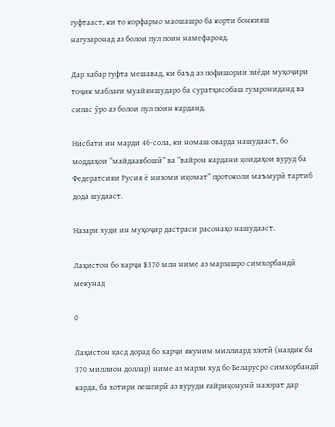гуфтааст, ки то корфармо маошашро ба корти бонкияш нагузаронад аз болои пул поин намефарояд.

Дар хабар гуфта мешавад, ки баъд аз пофишории зиёди муҳоҷири тоҷик маблағи муайяншударо ба суратҳисобаш гузарониданд ва сипас ӯро аз болои пул поин карданд.

Нисбати ин марди 46-сола, ки номаш оварда нашудааст, бо моддаҳои “майдаавбошӣ” ва “вайрон кардани қоидаҳои вуруд ба Федератсияи Русия ё низоми иқомат” протоколи маъмурӣ тартиб дода шудааст.

Назари худи ин муҳоҷир дастраси расонаҳо нашудааст.

Лаҳистон бо харҷи $370 млн ниме аз марзашро симхорбандӣ мекунад

0

Лаҳистон қасд дорад бо харҷи якуним миллиард злотӣ (наздик ба 370 миллион доллар) ниме аз марзи худ бо Беларусро симхорбандӣ карда, ба хотири пешгирӣ аз вуруди ғайриқонунӣ назорат дар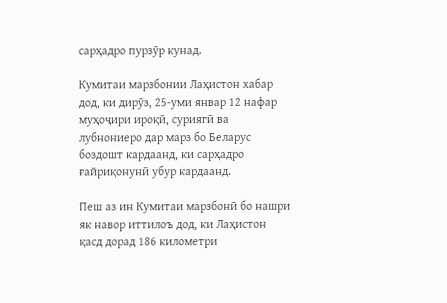сарҳадро пурзӯр кунад.

Кумитаи марзбонии Лаҳистон хабар дод, ки дирӯз, 25-уми январ 12 нафар муҳоҷири ироқӣ, суриягӣ ва лубнониеро дар марз бо Беларус боздошт кардаанд, ки сарҳадро ғайриқонунӣ убур кардаанд.

Пеш аз ин Кумитаи марзбонӣ бо нашри як навор иттилоъ дод, ки Лаҳистон қасд дорад 186 километри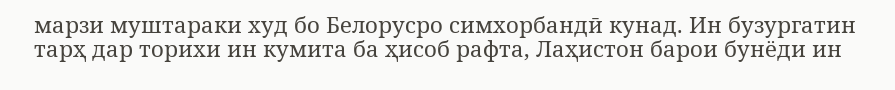марзи муштараки худ бо Белорусро симхорбандӣ кунад. Ин бузургатин тарҳ дар торихи ин кумита ба ҳисоб рафта, Лаҳистон барои бунёди ин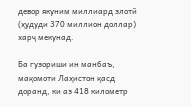девор якуним миллиард злотӣ (ҳудуди 370 миллион доллар) харҷ мекунад.

Ба гузориши ин манбаъ, мақомоти Лаҳистон қасд доранд, ки аз 418 километр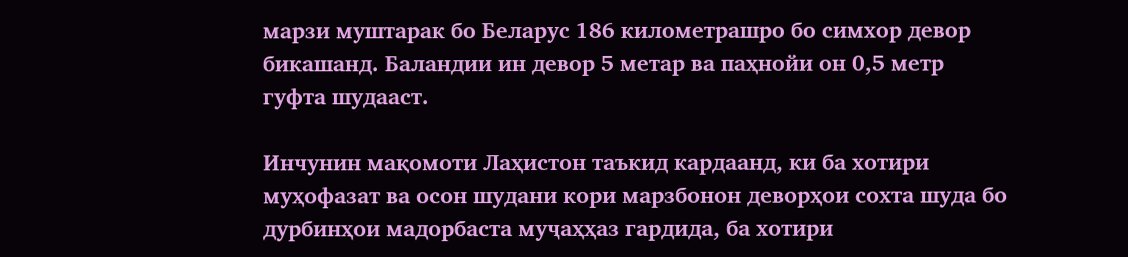марзи муштарак бо Беларус 186 километрашро бо симхор девор бикашанд. Баландии ин девор 5 метар ва паҳнойи он 0,5 метр гуфта шудааст.

Инчунин мақомоти Лаҳистон таъкид кардаанд, ки ба хотири муҳофазат ва осон шудани кори марзбонон деворҳои сохта шуда бо дурбинҳои мадорбаста муҷаҳҳаз гардида, ба хотири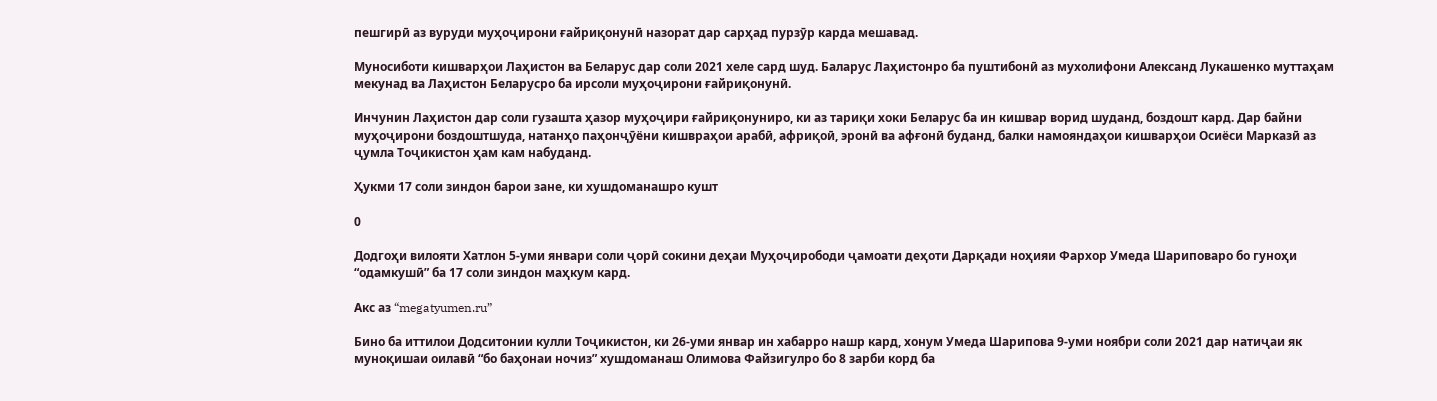пешгирӣ аз вуруди муҳоҷирони ғайриқонунӣ назорат дар сарҳад пурзӯр карда мешавад.

Муносиботи кишварҳои Лаҳистон ва Беларус дар соли 2021 хеле сард шуд. Баларус Лаҳистонро ба пуштибонӣ аз мухолифони Александ Лукашенко муттаҳам мекунад ва Лаҳистон Беларусро ба ирсоли муҳоҷирони ғайриқонунӣ.

Инчунин Лаҳистон дар соли гузашта ҳазор муҳоҷири ғайриқонуниро, ки аз тариқи хоки Беларус ба ин кишвар ворид шуданд, боздошт кард. Дар байни муҳоҷирони боздоштшуда, натанҳо паҳонҷӯёни кишвраҳои арабӣ, африқоӣ, эронӣ ва афғонӣ буданд, балки намояндаҳои кишварҳои Осиёси Марказӣ аз ҷумла Тоҷикистон ҳам кам набуданд.

Ҳукми 17 соли зиндон барои зане, ки хушдоманашро кушт

0

Додгоҳи вилояти Хатлон 5-уми январи соли ҷорӣ сокини деҳаи Муҳоҷирободи ҷамоати деҳоти Дарқади ноҳияи Фархор Умеда Шариповаро бо гуноҳи “одамкушӣ” ба 17 соли зиндон маҳкум кард.

Акс аз “megatyumen.ru”

Бино ба иттилои Додситонии кулли Тоҷикистон, ки 26-уми январ ин хабарро нашр кард, хонум Умеда Шарипова 9-уми ноябри соли 2021 дар натиҷаи як муноқишаи оилавӣ “бо баҳонаи ночиз” хушдоманаш Олимова Файзигулро бо 8 зарби корд ба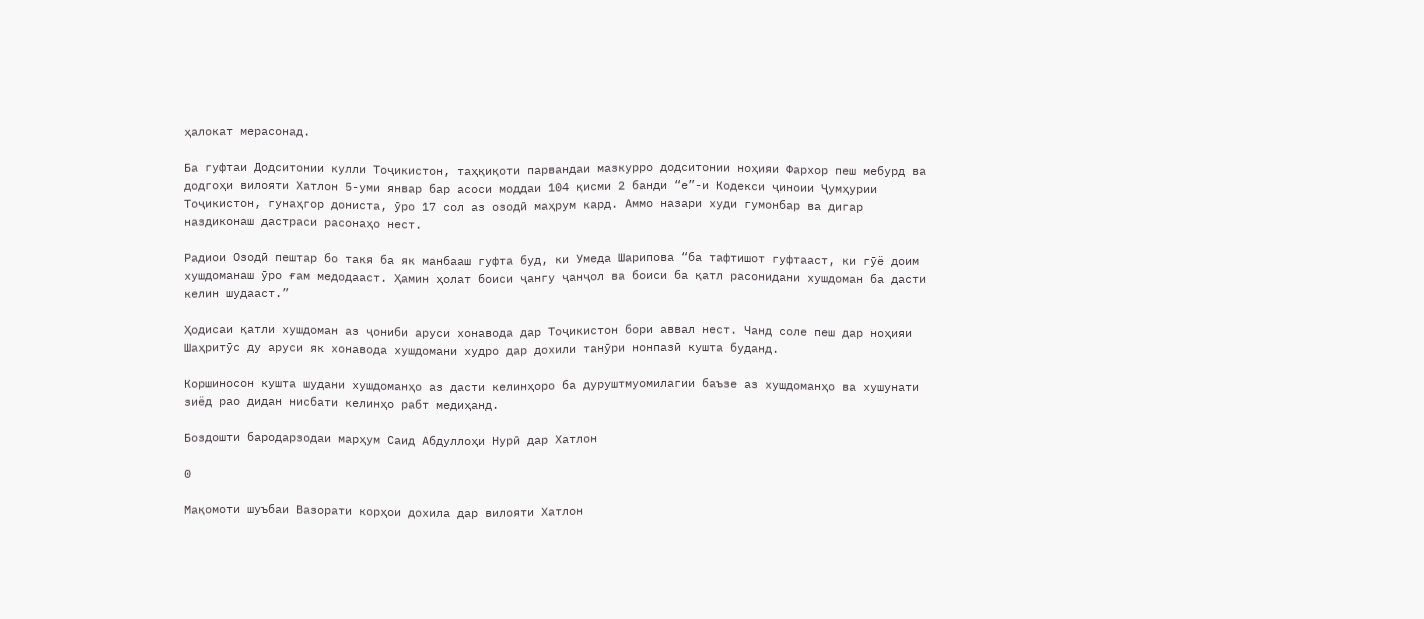ҳалокат мерасонад.

Ба гуфтаи Додситонии кулли Тоҷикистон, таҳқиқоти парвандаи мазкурро додситонии ноҳияи Фархор пеш мебурд ва додгоҳи вилояти Хатлон 5-уми январ бар асоси моддаи 104 қисми 2 банди “е”-и Кодекси ҷиноии Ҷумҳурии Тоҷикистон, гунаҳгор дониста, ӯро 17 сол аз озодӣ маҳрум кард. Аммо назари худи гумонбар ва дигар наздиконаш дастраси расонаҳо нест.

Радиои Озодӣ пештар бо такя ба як манбааш гуфта буд, ки Умеда Шарипова “ба тафтишот гуфтааст, ки гӯё доим хушдоманаш ӯро ғам медодааст. Ҳамин ҳолат боиси ҷангу ҷанҷол ва боиси ба қатл расонидани хушдоман ба дасти келин шудааст.”

Ҳодисаи қатли хушдоман аз ҷониби аруси хонавода дар Тоҷикистон бори аввал нест. Чанд соле пеш дар ноҳияи Шаҳритӯс ду аруси як хонавода хушдомани худро дар дохили танӯри нонпазӣ кушта буданд.

Коршиносон кушта шудани хушдоманҳо аз дасти келинҳоро ба дуруштмуомилагии баъзе аз хушдоманҳо ва хушунати зиёд рао дидан нисбати келинҳо рабт медиҳанд.

Боздошти бародарзодаи марҳум Саид Абдуллоҳи Нурӣ дар Хатлон

0

Мақомоти шуъбаи Вазорати корҳои дохила дар вилояти Хатлон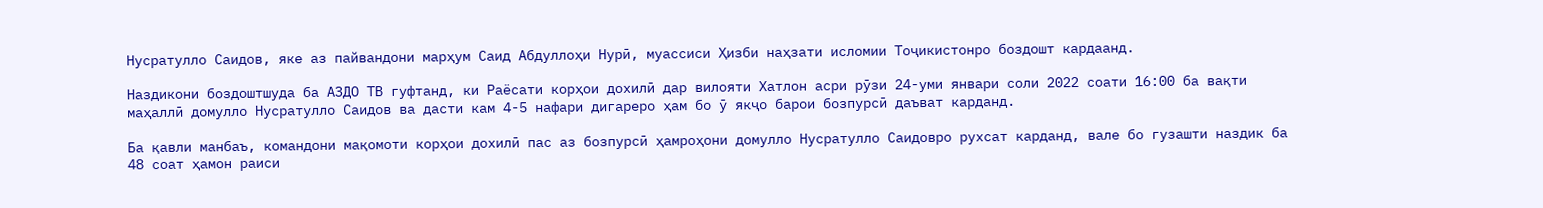Нусратулло Саидов, яке аз пайвандони марҳум Саид Абдуллоҳи Нурӣ, муассиси Ҳизби наҳзати исломии Тоҷикистонро боздошт кардаанд.

Наздикони боздоштшуда ба АЗДО ТВ гуфтанд, ки Раёсати корҳои дохилӣ дар вилояти Хатлон асри рӯзи 24-уми январи соли 2022 соати 16:00 ба вақти маҳаллӣ домулло Нусратулло Саидов ва дасти кам 4-5 нафари дигареро ҳам бо ӯ якҷо барои бозпурсӣ даъват карданд.

Ба қавли манбаъ, командони мақомоти корҳои дохилӣ пас аз бозпурсӣ ҳамроҳони домулло Нусратулло Саидовро рухсат карданд, вале бо гузашти наздик ба 48 соат ҳамон раиси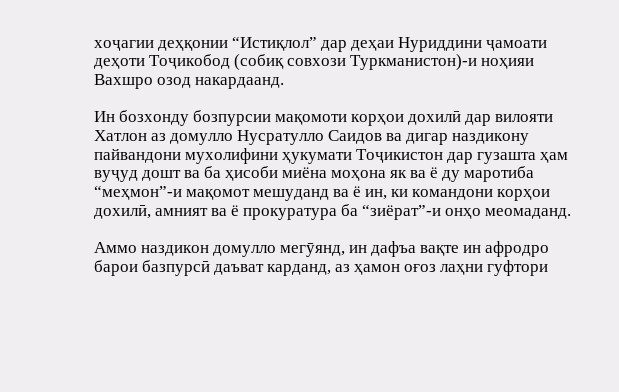хоҷагии деҳқонии “Истиқлол” дар деҳаи Нуриддини ҷамоати деҳоти Тоҷикобод (собиқ совхози Туркманистон)-и ноҳияи Вахшро озод накардаанд.

Ин бозхонду бозпурсии мақомоти корҳои дохилӣ дар вилояти Хатлон аз домулло Нусратулло Саидов ва дигар наздикону пайвандони мухолифини ҳукумати Тоҷикистон дар гузашта ҳам вуҷуд дошт ва ба ҳисоби миёна моҳона як ва ё ду маротиба “меҳмон”-и мақомот мешуданд ва ё ин, ки командони корҳои дохилӣ, амният ва ё прокуратура ба “зиёрат”-и онҳо меомаданд.

Аммо наздикон домулло мегӯянд, ин дафъа вақте ин афродро барои базпурсӣ даъват карданд, аз ҳамон оғоз лаҳни гуфтори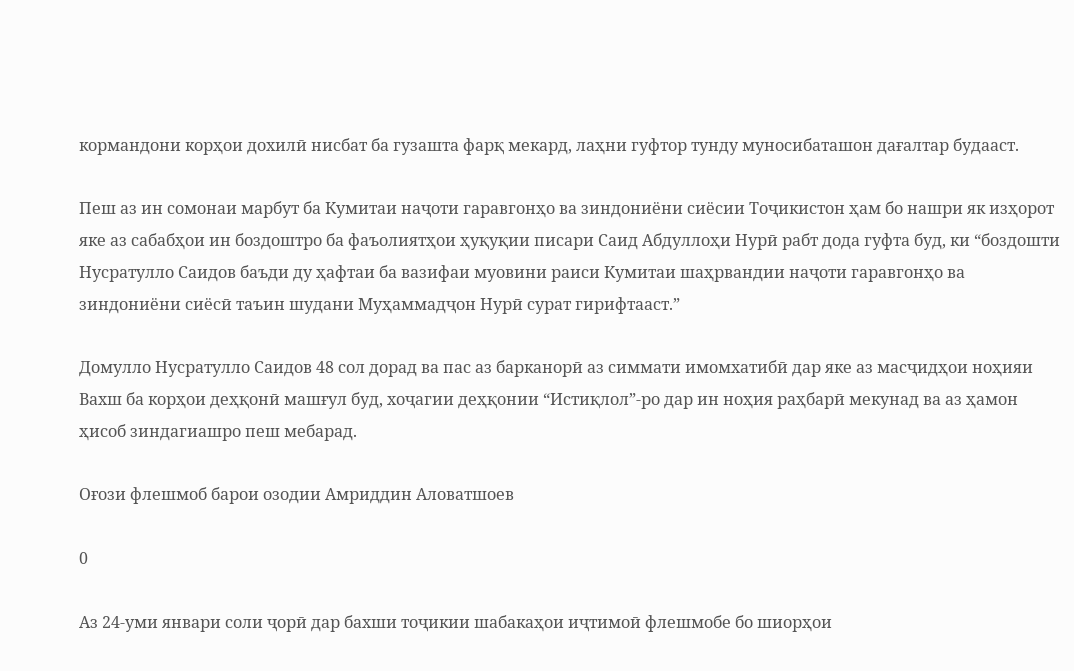кормандони корҳои дохилӣ нисбат ба гузашта фарқ мекард, лаҳни гуфтор тунду муносибаташон дағалтар будааст.

Пеш аз ин сомонаи марбут ба Кумитаи наҷоти гаравгонҳо ва зиндониёни сиёсии Тоҷикистон ҳам бо нашри як изҳорот яке аз сабабҳои ин боздоштро ба фаъолиятҳои ҳуқуқии писари Саид Абдуллоҳи Нурӣ рабт дода гуфта буд, ки “боздошти Нусратулло Саидов баъди ду ҳафтаи ба вазифаи муовини раиси Кумитаи шаҳрвандии наҷоти гаравгонҳо ва зиндониёни сиёсӣ таъин шудани Муҳаммадҷон Нурӣ сурат гирифтааст.”

Домулло Нусратулло Саидов 48 сол дорад ва пас аз барканорӣ аз симмати имомхатибӣ дар яке аз масҷидҳои ноҳияи Вахш ба корҳои деҳқонӣ машғул буд, хоҷагии деҳқонии “Истиқлол”-ро дар ин ноҳия раҳбарӣ мекунад ва аз ҳамон ҳисоб зиндагиашро пеш мебарад.

Оғози флешмоб барои озодии Амриддин Аловатшоев

0

Аз 24-уми январи соли ҷорӣ дар бахши тоҷикии шабакаҳои иҷтимоӣ флешмобе бо шиорҳои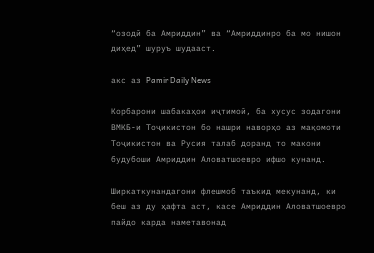“озодӣ ба Амриддин” ва “Амриддинро ба мо нишон диҳед” шуруъ шудааст.

акс аз Pamir Daily News

Корбарони шабакаҳои иҷтимоӣ, ба хусус зодагони ВМКБ-и Тоҷикистон бо нашри наворҳо аз мақомоти Тоҷикистон ва Русия талаб доранд то макони будубоши Амриддин Аловатшоевро ифшо кунанд.

Ширкаткунандагони флешмоб таъкид мекунанд, ки беш аз ду ҳафта аст, касе Амриддин Аловатшоевро пайдо карда наметавонад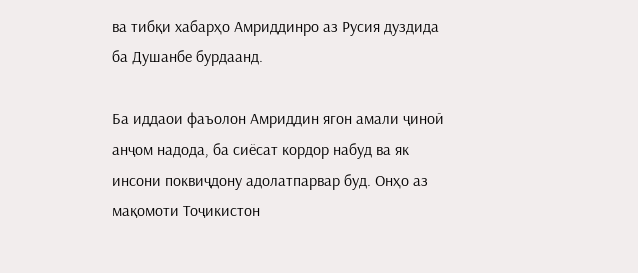ва тибқи хабарҳо Амриддинро аз Русия дуздида ба Душанбе бурдаанд.

Ба иддаои фаъолон Амриддин ягон амали ҷиноӣ анҷом надода, ба сиёсат кордор набуд ва як инсони поквиҷдону адолатпарвар буд. Онҳо аз мақомоти Тоҷикистон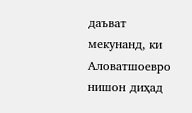даъват мекунанд, ки Аловатшоевро нишон диҳад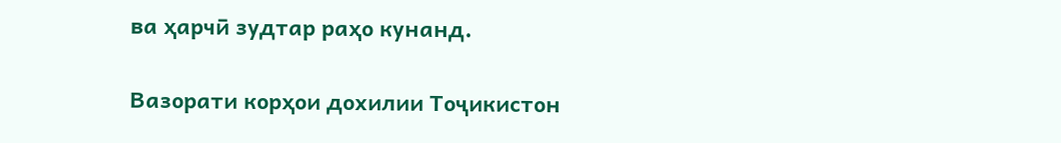ва ҳарчӣ зудтар раҳо кунанд.

Вазорати корҳои дохилии Тоҷикистон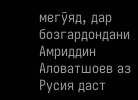мегӯяд, дар бозгардондани Амриддин Аловатшоев аз Русия даст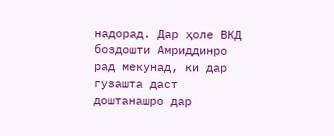надорад. Дар ҳоле ВКД боздошти Амриддинро рад мекунад, ки дар гузашта даст доштанашро дар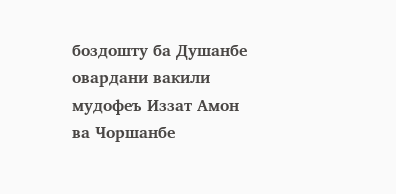боздошту ба Душанбе овардани вакили мудофеъ Иззат Амон ва Чоршанбе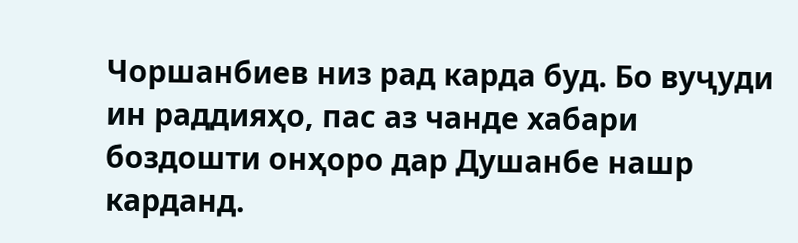Чоршанбиев низ рад карда буд. Бо вуҷуди ин раддияҳо, пас аз чанде хабари боздошти онҳоро дар Душанбе нашр карданд.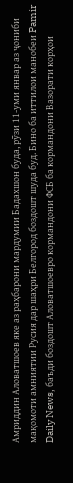Амриддин Аловатшоев яке аз раҳбарони мардумии Бадахшон буда, рӯзи 11-уми январ аз ҷониби мақомоти амниятии Русия дар шаҳри Белгород боздошт шуда буд. Бино ба иттилои манобеи Pamir Daily News, баъди боздошт Аловатшоевро кормандони ФСБ ба кормандони Вазорати корҳои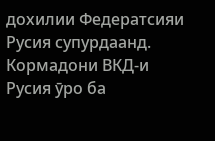дохилии Федератсияи Русия супурдаанд. Кормадони ВКД-и Русия ӯро ба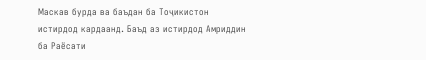Маскав бурда ва баъдан ба Тоҷикистон истирдод кардаанд. Баъд аз истирдод Амриддин ба Раёсати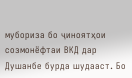мубориза бо ҷиноятҳои созмонёфтаи ВКД дар Душанбе бурда шудааст. Бо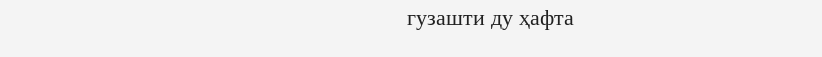гузашти ду ҳафта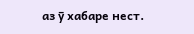аз ӯ хабаре нест.